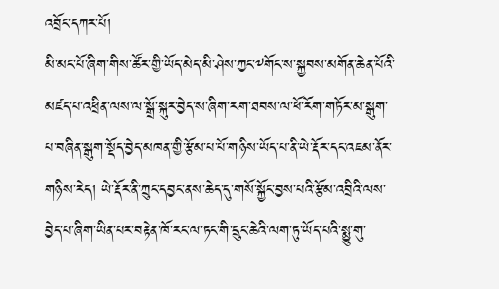འབྲོང་དཀར་པོ།
མི་མང་པོ་ཞིག་གིས་ཚོར་གྱི་ཡོད་མེད་མི་ཤེས་ཀྱང་༸གོང་ས་སྐྱབས་མགོན་ཆེན་པོའི་མཛད་པ་འཕྲིན་ལས་ལ་སྒྲོ་སྐུར་བྱེད་ས་ཞིག་རག་ཐབས་ལ་ཕོ་རོག་གཏོར་མ་སྒུག་པ་བཞིན་སྒུག་སྡོད་བྱེད་མཁན་གྱི་རྩོམ་པ་པོ་གཉིས་ཡོད་པ་ནི་ཡེ་རྡོར་དང་འཇམ་ནོར་གཉིས་རེད། ཡེ་རྡོར་ནི་ཀྲུང་དབྱང་ནས་ཆེད་དུ་གསོ་སྐྱོང་བྱས་པའི་རྩོམ་འབྲིའི་ལས་བྱེད་པ་ཞིག་ཡིན་པར་བརྟེན་ཁོ་རང་ལ་ཏང་གི་དྲུང་ཆེའི་ལག་ཏུ་ཡོད་པའི་སྨྱུ་གུ་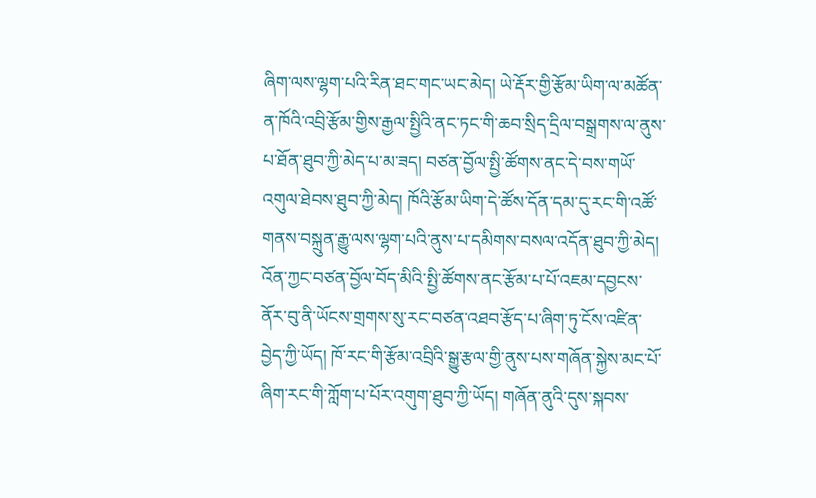ཞིག་ལས་ལྷག་པའི་རིན་ཐང་གང་ཡང་མེད། ཡེ་རྡོར་གྱི་རྩོམ་ཡིག་ལ་མཚོན་ན་ཁོའི་འབྲི་རྩོམ་གྱིས་རྒྱལ་སྤྱིའི་ནང་ཏང་གི་ཆབ་སྲིད་དྲིལ་བསྒྲགས་ལ་ནུས་པ་ཐོན་ཐུབ་ཀྱི་མེད་པ་མ་ཟད། བཙན་བྱོལ་སྤྱི་ཚོགས་ནང་དེ་བས་གཡོ་འགུལ་ཐེབས་ཐུབ་ཀྱི་མེད། ཁོའི་རྩོམ་ཡིག་དེ་ཚོས་དོན་དམ་དུ་རང་གི་འཚོ་གནས་བསྐྲུན་རྒྱུ་ལས་ལྷག་པའི་ནུས་པ་དམིགས་བསལ་འདོན་ཐུབ་ཀྱི་མེད། འོན་ཀྱང་བཙན་བྱོལ་བོད་མིའི་སྤྱི་ཚོགས་ནང་རྩོམ་པ་པོ་འཇམ་དབྱངས་ནོར་བུ་ནི་ཡོངས་གྲགས་སུ་རང་བཙན་འཐབ་རྩོད་པ་ཞིག་ཏུ་ངོས་འཛིན་བྱེད་ཀྱི་ཡོད། ཁོ་རང་གི་རྩོམ་འབྲིའི་སྒྱུ་རྩལ་གྱི་ནུས་པས་གཞོན་སྐྱེས་མང་པོ་ཞིག་རང་གི་ཀློག་པ་པོར་འགུག་ཐུབ་ཀྱི་ཡོད། གཞོན་ནུའི་དུས་སྐབས་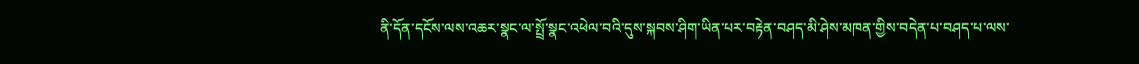ནི་དོན་དངོས་ལས་འཆར་སྣང་ལ་སྤྲོ་སྣང་འཕེལ་བའི་དུས་སྐབས་ཤིག་ཡིན་པར་བརྟེན་བཤད་མི་ཤེས་མཁན་གྱིས་བདེན་པ་བཤད་པ་ལས་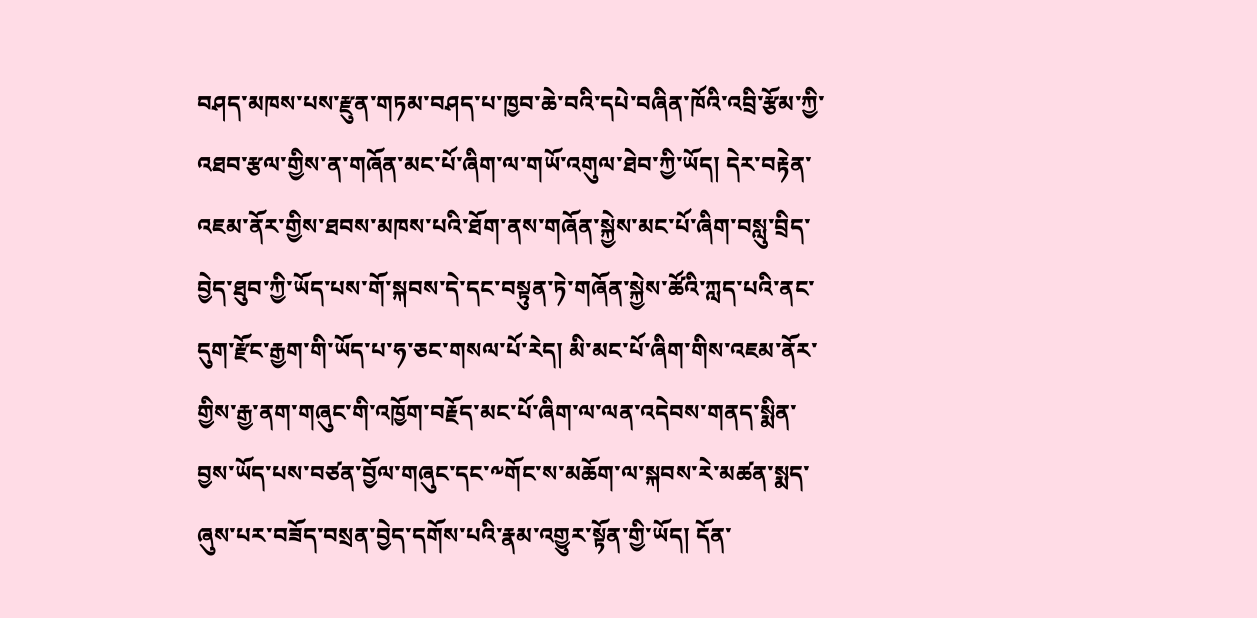བཤད་མཁས་པས་རྫུན་གཏམ་བཤད་པ་ཁྱབ་ཆེ་བའི་དཔེ་བཞིན་ཁོའི་འབྲི་རྩོམ་ཀྱི་འཐབ་རྩལ་གྱིས་ན་གཞོན་མང་པོ་ཞིག་ལ་གཡོ་འགུལ་ཐེབ་ཀྱི་ཡོད། དེར་བརྟེན་འཇམ་ནོར་གྱིས་ཐབས་མཁས་པའི་ཐོག་ནས་གཞོན་སྐྱེས་མང་པོ་ཞིག་བསླུ་བྲིད་བྱེད་ཐུབ་ཀྱི་ཡོད་པས་གོ་སྐབས་དེ་དང་བསྟུན་ཏེ་གཞོན་སྐྱེས་ཚོའི་ཀླད་པའི་ནང་དུག་རྫོང་རྒྱག་གི་ཡོད་པ་ཧ་ཅང་གསལ་པོ་རེད། མི་མང་པོ་ཞིག་གིས་འཇམ་ནོར་གྱིས་རྒྱ་ནག་གཞུང་གི་འཁྱོག་བརྗོད་མང་པོ་ཞིག་ལ་ལན་འདེབས་གནད་སྨིན་བྱས་ཡོད་པས་བཙན་བྱོལ་གཞུང་དང་༸གོང་ས་མཆོག་ལ་སྐབས་རེ་མཚན་སྨད་ཞུས་པར་བཟོད་བསྲན་བྱེད་དགོས་པའི་རྣམ་འགྱུར་སྟོན་གྱི་ཡོད། དོན་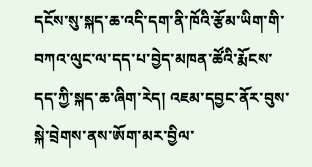དངོས་སུ་སྐད་ཆ་འདི་དག་ནི་ཁོའི་རྩོམ་ཡིག་གི་བཀའ་ལུང་ལ་དད་པ་བྱེད་མཁན་ཚོའི་རྨོངས་དད་ཀྱི་སྐད་ཆ་ཞིག་རེད། འཇམ་དབྱང་ནོར་བུས་སྐེ་བྲེགས་ནས་ཨོག་མར་བྱིལ་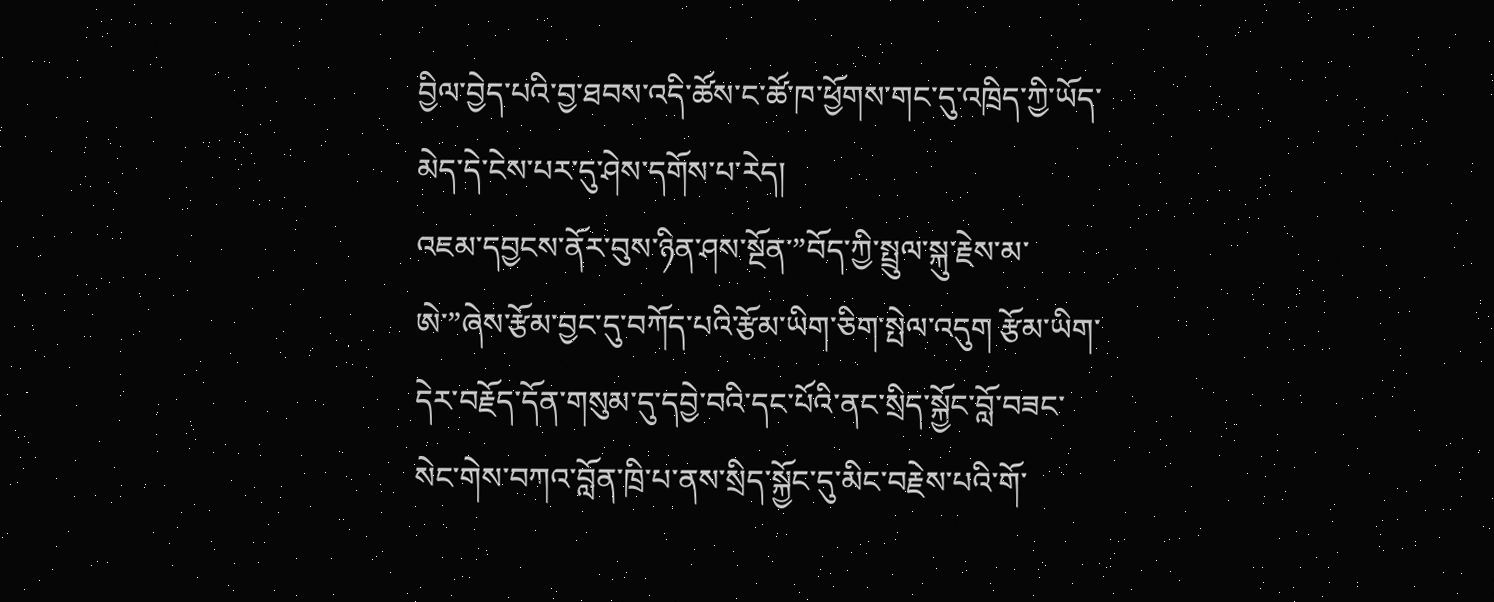བྱིལ་བྱེད་པའི་བྱ་ཐབས་འདི་ཚོས་ང་ཚོ་ཁ་ཕྱོགས་གང་དུ་འཁྲིད་ཀྱི་ཡོད་མེད་དེ་ངེས་པར་དུ་ཤེས་དགོས་པ་རེད།
འཇམ་དབྱངས་ནོར་བུས་ཉིན་ཤས་སྔོན་”བོད་ཀྱི་སྤྲུལ་སྐུ་རྗེས་མ་ཨེ་”ཞེས་རྩོམ་བྱང་དུ་བཀོད་པའི་རྩོམ་ཡིག་ཅིག་སྤེལ་འདུག རྩོམ་ཡིག་དེར་བརྗོད་དོན་གསུམ་དུ་དབྱེ་བའི་དང་པོའི་ནང་སྲིད་སྐྱོང་བློ་བཟང་སེང་གེས་བཀའ་བློན་ཁྲི་པ་ནས་སྲིད་སྐྱོང་དུ་མིང་བརྗེས་པའི་གོ་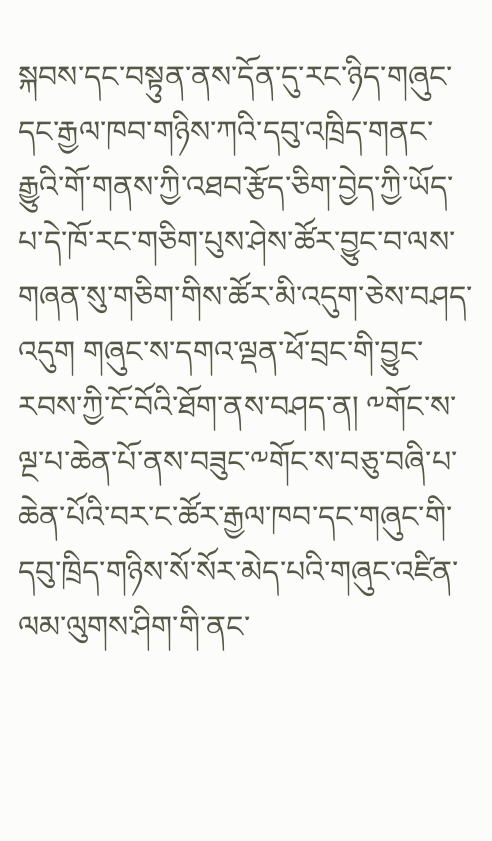སྐབས་དང་བསྟུན་ནས་དོན་དུ་རང་ཉིད་གཞུང་དང་རྒྱལ་ཁབ་གཉིས་ཀའི་དབུ་འཁྲིད་གནང་རྒྱུའི་གོ་གནས་ཀྱི་འཐབ་རྩོད་ཅིག་བྱེད་ཀྱི་ཡོད་པ་དེ་ཁོ་རང་གཅིག་པུས་ཤེས་ཚོར་བྱུང་བ་ལས་གཞན་སུ་གཅིག་གིས་ཚོར་མི་འདུག་ཅེས་བཤད་འདུག གཞུང་ས་དགའ་ལྡན་ཕོ་བྲང་གི་བྱུང་རབས་ཀྱི་ངོ་བོའི་ཐོག་ནས་བཤད་ན། ༸གོང་ས་ལྔ་པ་ཆེན་པོ་ནས་བཟུང་༸གོང་ས་བཅུ་བཞི་པ་ཆེན་པོའི་བར་ང་ཚོར་རྒྱལ་ཁབ་དང་གཞུང་གི་དབུ་ཁྲིད་གཉིས་སོ་སོར་མེད་པའི་གཞུང་འཛིན་ལམ་ལུགས་ཤིག་གི་ནང་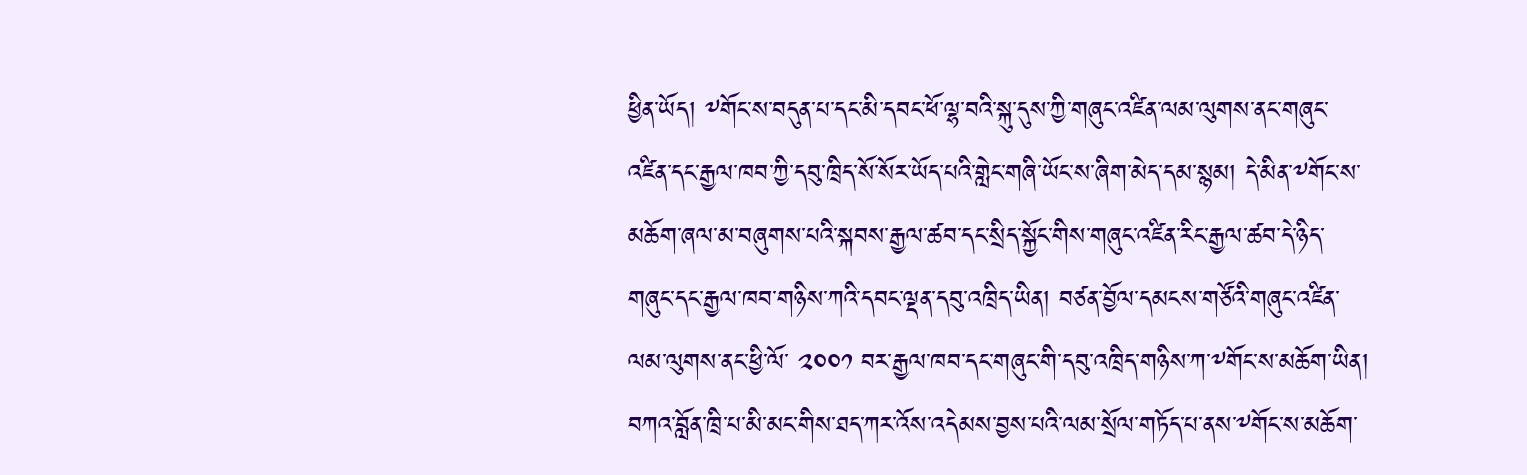ཕྱིན་ཡོད། ༸གོང་ས་བདུན་པ་དང་མི་དབང་ཕོ་ལྷ་བའི་སྐུ་དུས་ཀྱི་གཞུང་འཛིན་ལམ་ལུགས་ནང་གཞུང་འཛིན་དང་རྒྱལ་ཁབ་ཀྱི་དབུ་ཁྲིད་སོ་སོར་ཡོད་པའི་གླེང་གཞི་ཡོང་ས་ཞིག་མེད་དམ་སྙམ། དེ་མིན་༸གོང་ས་མཆོག་ཞལ་མ་བཞུགས་པའི་སྐབས་རྒྱལ་ཚབ་དང་སྲིད་སྐྱོང་གིས་གཞུང་འཛིན་རིང་རྒྱལ་ཚབ་དེ་ཉིད་གཞུང་དང་རྒྱལ་ཁབ་གཉིས་ཀའི་དབང་ལྡན་དབུ་འཁྲིད་ཡིན། བཙན་བྱོལ་དམངས་གཙོའི་གཞུང་འཛིན་ལམ་ལུགས་ནང་ཕྱི་ལོ་ ༢༠༠༡ བར་རྒྱལ་ཁབ་དང་གཞུང་གི་དབུ་འཁྲིད་གཉིས་ཀ་༸གོང་ས་མཆོག་ཡིན། བཀའ་བློན་ཁྲི་པ་མི་མང་གིས་ཐད་ཀར་འོས་འདེམས་བྱས་པའི་ལམ་སྲོལ་གཏོད་པ་ནས་༸གོང་ས་མཆོག་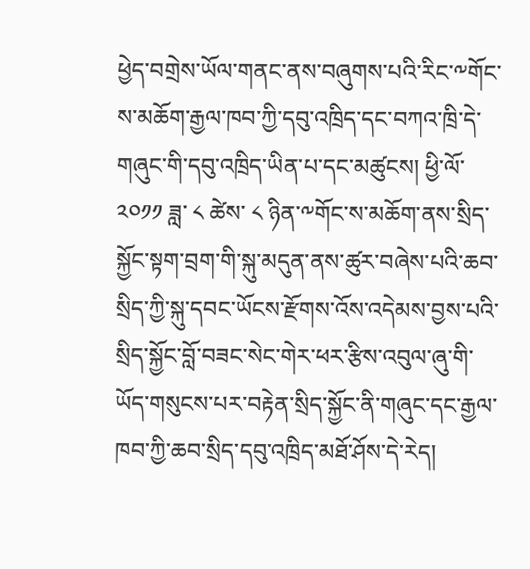ཕྱེད་བགྲེས་ཡོལ་གནང་ནས་བཞུགས་པའི་རིང་༸གོང་ས་མཆོག་རྒྱལ་ཁབ་ཀྱི་དབུ་འཁྲིད་དང་བཀའ་ཁྲི་དེ་གཞུང་གི་དབུ་འཁྲིད་ཡིན་པ་དང་མཚུངས། ཕྱི་ལོ་ ༢༠༡༡ ཟླ་ ༨ ཚེས་ ༨ ཉིན་༸གོང་ས་མཆོག་ནས་སྲིད་སྐྱོང་སྟག་བྲག་གི་སྐུ་མདུན་ནས་ཚུར་བཞེས་པའི་ཆབ་སྲིད་ཀྱི་སྐུ་དབང་ཡོངས་རྫོགས་འོས་འདེམས་བྱས་པའི་སྲིད་སྐྱོང་བློ་བཟང་སེང་གེར་ཕར་རྩིས་འབུལ་ཞུ་གི་ཡོད་གསུངས་པར་བརྟེན་སྲིད་སྐྱོང་ནི་གཞུང་དང་རྒྱལ་ཁབ་ཀྱི་ཆབ་སྲིད་དབུ་འཁྲིད་མཐོ་ཤོས་དེ་རེད།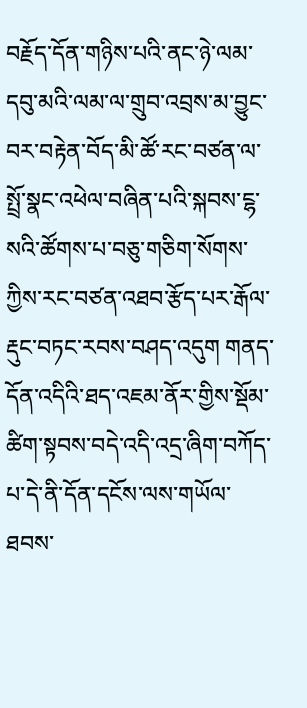བརྗོད་དོན་གཉིས་པའི་ནང་ཉེ་ལམ་དབུ་མའི་ལམ་ལ་གྲུབ་འབྲས་མ་བྱུང་བར་བརྟེན་བོད་མི་ཚོ་རང་བཙན་ལ་སྤྲོ་སྣང་འཕེལ་བཞིན་པའི་སྐབས་ངྷ་སའི་ཚོགས་པ་བཅུ་གཅིག་སོགས་ཀྱིས་རང་བཙན་འཐབ་རྩོད་པར་རྒོལ་རྡུང་བཏང་རབས་བཤད་འདུག གནད་དོན་འདིའི་ཐད་འཇམ་ནོར་གྱིས་སྡོམ་ཚིག་སྟབས་བདེ་འདི་འདྲ་ཞིག་བཀོད་པ་དེ་ནི་དོན་དངོས་ལས་གཡོལ་ཐབས་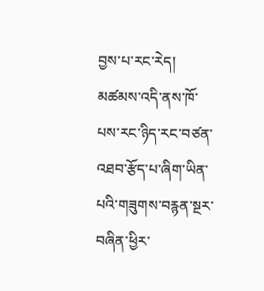བྱས་པ་རང་རེད། མཚམས་འདི་ནས་ཁོ་པས་རང་ཉིད་རང་བཙན་འཐབ་རྩོད་པ་ཞིག་ཡིན་པའི་གཟུགས་བརྙན་སྔར་བཞིན་ཕྱིར་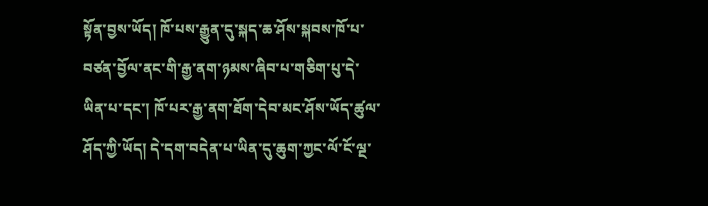སྟོན་བྱས་ཡོད། ཁོ་པས་རྒྱུན་དུ་སྐད་ཆ་ཤོས་སྐབས་ཁོ་པ་བཙན་བྱོལ་ནང་གི་རྒྱ་ནག་ཉམས་ཞིབ་པ་གཅིག་པུ་དེ་ཡིན་པ་དང་། ཁོ་པར་རྒྱ་ནག་ཐོག་དེབ་མང་ཤོས་ཡོད་ཚུལ་ཤོད་ཀྱི་ཡོད། དེ་དག་བདེན་པ་ཡིན་དུ་ཆུག་ཀྱང་ལོ་ངོ་ལྔ་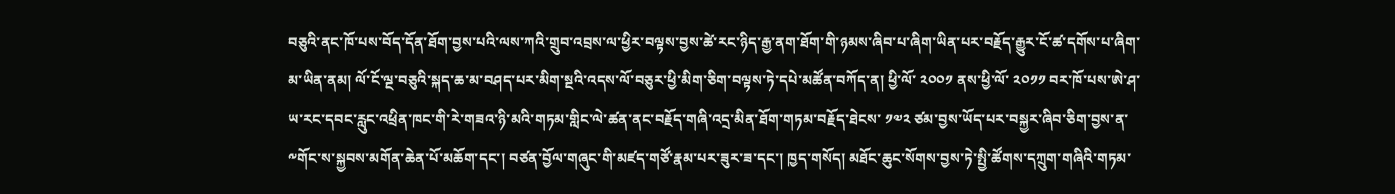བཅུའི་ནང་ཁོ་པས་བོད་དོན་ཐོག་བྱས་པའི་ལས་ཀའི་གྲུབ་འབྲས་ལ་ཕྱིར་བལྟས་བྱས་ཚེ་རང་ཉིད་རྒྱ་ནག་ཐོག་གི་ཉམས་ཞིབ་པ་ཞིག་ཡིན་པར་བརྗོད་རྒྱུར་ངོ་ཚ་དགོས་པ་ཞིག་མ་ཡིན་ནམ། ལོ་ངོ་ལྔ་བཅུའི་སྐད་ཆ་མ་བཤད་པར་མིག་སྔའི་འདས་ལོ་བཅུར་ཕྱི་མིག་ཅིག་བལྟས་ཏེ་དཔེ་མཚོན་བཀོད་ན། ཕྱི་ལོ་ ༢༠༠༡ ནས་ཕྱི་ལོ་ ༢༠༡༡ བར་ཁོ་པས་ཨེ་ཤ་ཡ་རང་དབང་རླུང་འཕྲིན་ཁང་གི་རེ་གཟའ་ཉི་མའི་གཏམ་གླིང་ལེ་ཚན་ནང་བརྗོད་གཞི་འདྲ་མིན་ཐོག་གཏམ་བརྗོད་ཐེངས་ ༡༧༢ ཙམ་བྱས་ཡོད་པར་བསྐྱར་ཞིབ་ཅིག་བྱས་ན་༸གོང་ས་སྐྱབས་མགོན་ཆེན་པོ་མཆོག་དང་། བཙན་བྱོལ་གཞུང་གི་མཛད་གཙོ་རྣམ་པར་ཟུར་ཟ་དང་། ཁྱད་གསོད། མཐོང་ཆུང་སོགས་བྱས་ཏེ་སྤྱི་ཚོགས་དཀྲུག་གཞིའི་གཏམ་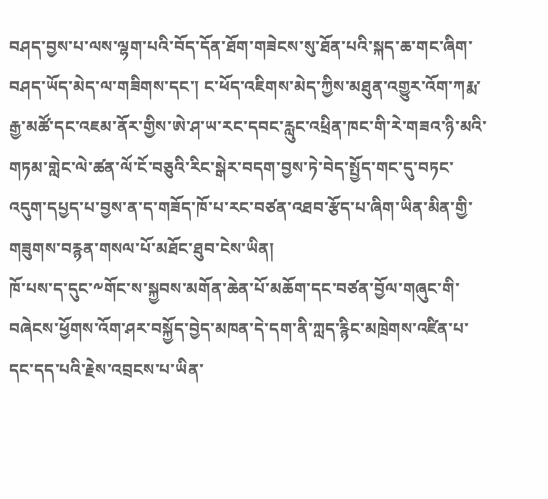བཤད་བྱས་པ་ལས་ལྷག་པའི་བོད་དོན་ཐོག་གཟེངས་སུ་ཐོན་པའི་སྐད་ཆ་གང་ཞིག་བཤད་ཡོད་མེད་ལ་གཟིགས་དང་། ང་ཕོད་འཇིགས་མེད་ཀྱིས་མཐུན་འགྱུར་འོག་ཀརྨ་རྒྱ་མཚོ་དང་འཇམ་ནོར་གྱིས་ཨེ་ཤ་ཡ་རང་དབང་རླུང་འཕྲིན་ཁང་གི་རེ་གཟའ་ཉི་མའི་གཏམ་གླེང་ལེ་ཚན་ལོ་ངོ་བཅུའི་རིང་སྒེར་བདག་བྱས་ཏེ་བེད་སྤྱོད་གང་དུ་བཏང་འདུག་དཔྱད་པ་བྱས་ན་ད་གཟོད་ཁོ་པ་རང་བཙན་འཐབ་རྩོད་པ་ཞིག་ཡིན་མིན་གྱི་གཟུགས་བརྙན་གསལ་པོ་མཐོང་ཐུབ་ངེས་ཡིན།
ཁོ་པས་ད་དུང་༸གོང་ས་སྐྱབས་མགོན་ཆེན་པོ་མཆོག་དང་བཙན་བྱོལ་གཞུང་གི་བཞེངས་ཕྱོགས་འོག་ཤར་བསྐྱོད་བྱེད་མཁན་དེ་དག་ནི་ཀླད་རྙིང་མཁྲེགས་འཛིན་པ་དང་དད་པའི་རྗེས་འབྲངས་པ་ཡིན་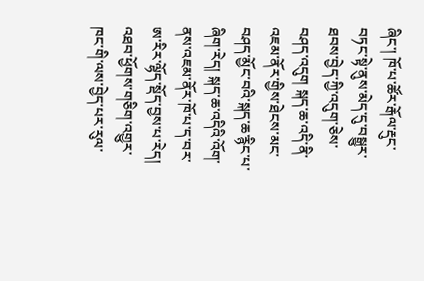ཞིང་། ཁོ་པ་ཚོར་རྒོལ་རྡུང་བཏང་སྟེ་ནུས་མེད་དུ་བསྒྱུར་ཐབས་བྱེད་ཀྱི་འདུག་ཅེས་བཤད་འདུག སྐད་ཆ་འདི་ནི་འཇམ་ནོར་གྱིས་ཐེངས་མང་བཤད་མྱོང་བའི་སྐད་ཆ་རྙིང་པ་ཞིག་རེད། སྐད་ཆ་འདིའི་འོག་ནས་འཇམ་ནོར་ཁོ་པ་ད་བར་ཨ་རིར་ལྷོད་སྡོད་བྱས་པ་རེད། འཐབ་ཕྱོགས་གཅིག་འགྱུར་ཁང་གི་ལས་བྱེད་པར་རུལ་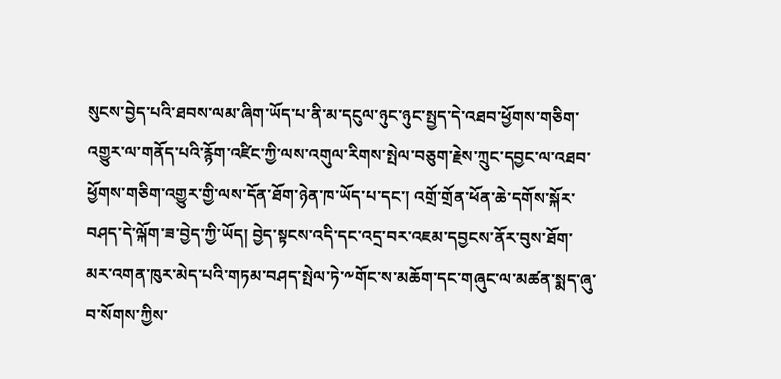སུངས་བྱེད་པའི་ཐབས་ལམ་ཞིག་ཡོད་པ་ནི་མ་དངུལ་ཉུང་ཉུང་སྤྱད་དེ་འཐབ་ཕྱོགས་གཅིག་འགྱུར་ལ་གནོད་པའི་རྙོག་འཛིང་ཀྱི་ལས་འགུལ་རིགས་སྤེལ་བཅུག་རྗེས་ཀྲུང་དབྱང་ལ་འཐབ་ཕྱོགས་གཅིག་འགྱུར་གྱི་ལས་དོན་ཐོག་ཉེན་ཁ་ཡོད་པ་དང་། འགྲོ་གྲོན་ཕོན་ཆེ་དགོས་སྐོར་བཤད་དེ་ལྐོག་ཟ་བྱེད་ཀྱི་ཡོད། བྱེད་སྟངས་འདི་དང་འདྲ་བར་འཇམ་དབྱངས་ནོར་བུས་ཐོག་མར་འགན་ཁུར་མེད་པའི་གཏམ་བཤད་སྤེལ་ཏེ་༸གོང་ས་མཆོག་དང་གཞུང་ལ་མཚན་སྨད་ཞུ་བ་སོགས་ཀྱིས་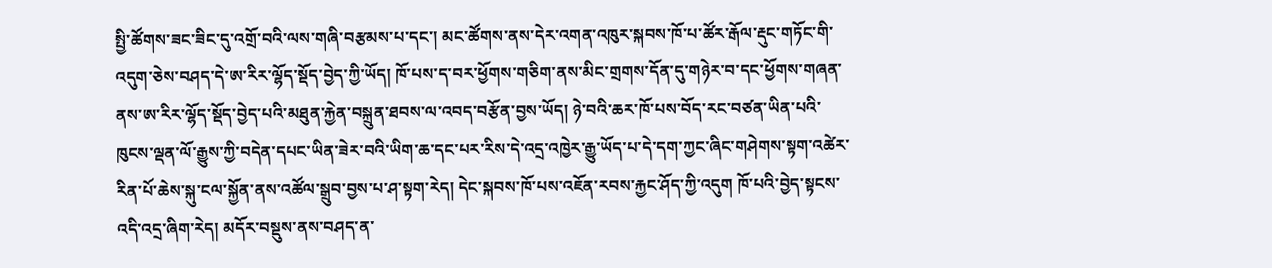སྤྱི་ཚོགས་ཟང་ཟིང་དུ་འགྲོ་བའི་ལས་གཞི་བརྩམས་པ་དང་། མང་ཚོགས་ནས་དེར་འགན་འཁུར་སྐབས་ཁོ་པ་ཚོར་རྒོལ་རྡུང་གཏོང་གི་འདུག་ཅེས་བཤད་དེ་ཨ་རིར་ལྷོད་སྡོད་བྱེད་ཀྱི་ཡོད། ཁོ་པས་ད་བར་ཕྱོགས་གཅིག་ནས་མིང་གྲགས་དོན་དུ་གཉེར་བ་དང་ཕྱོགས་གཞན་ནས་ཨ་རིར་ལྷོད་སྡོད་བྱེད་པའི་མཐུན་རྐྱེན་བསྐྲུན་ཐབས་ལ་འབད་བརྩོན་བྱས་ཡོད། ཉེ་བའི་ཆར་ཁོ་པས་བོད་རང་བཙན་ཡིན་པའི་ཁུངས་ལྡན་ལོ་རྒྱུས་ཀྱི་བདེན་དཔང་ཡིན་ཟེར་བའི་ཡིག་ཆ་དང་པར་རིས་དེ་འདྲ་འཁྱེར་རྒྱུ་ཡོད་པ་དེ་དག་ཀྱང་ཞིང་གཤེགས་སྟག་འཚེར་རིན་པོ་ཆེས་སྐུ་ངལ་སྐྱོན་ནས་འཚོལ་སྒྲུབ་བྱས་པ་ཤ་སྟག་རེད། དེང་སྐབས་ཁོ་པས་འཇོན་རབས་རྐྱང་ཤོད་ཀྱི་འདུག ཁོ་པའི་བྱེད་སྟངས་འདི་འདྲ་ཞིག་རེད། མདོར་བསྡུས་ནས་བཤད་ན་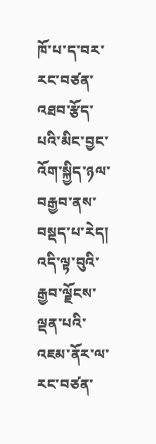ཁོ་པ་ད་བར་རང་བཙན་འཐབ་རྩོད་པའི་མིང་བྱང་འོག་སྐྱིད་ཉལ་བརྒྱབ་ནས་བསྡད་པ་རེད། འདི་ལྟ་བུའི་རྒྱབ་ལྗོངས་ལྡན་པའི་འཇམ་ནོར་ལ་རང་བཙན་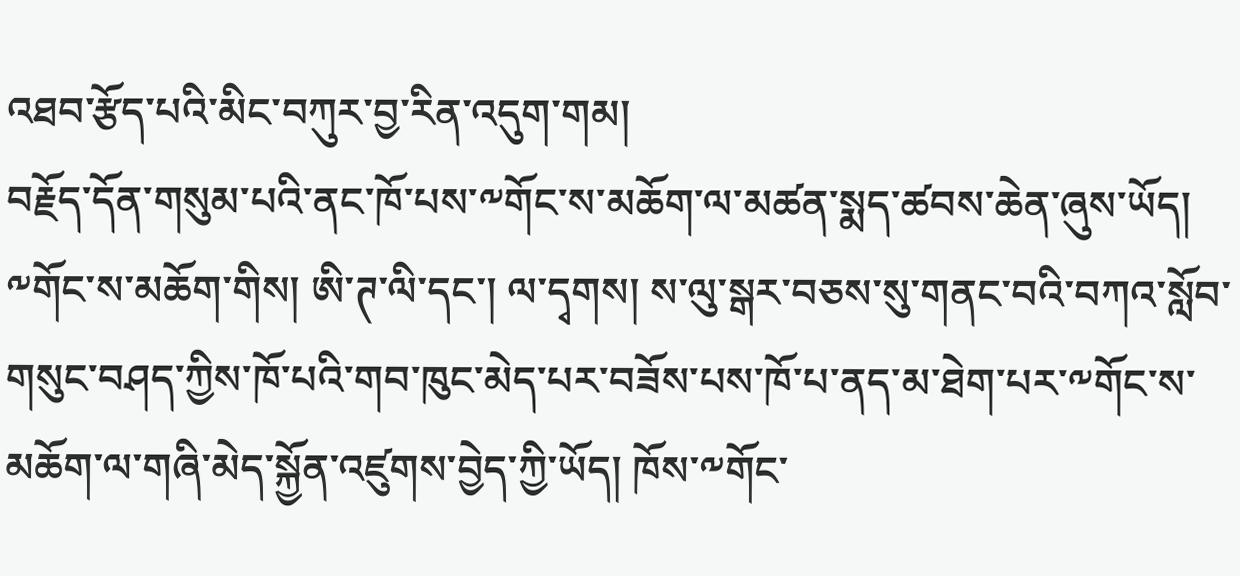འཐབ་རྩོད་པའི་མིང་བཀུར་བྱ་རིན་འདུག་གམ།
བརྗོད་དོན་གསུམ་པའི་ནང་ཁོ་པས་༸གོང་ས་མཆོག་ལ་མཚན་སྨད་ཚབས་ཆེན་ཞུས་ཡོད། ༸གོང་ས་མཆོག་གིས། ཨི་ཊ་ལི་དང་། ལ་དྭགས། ས་ལུ་སྒར་བཅས་སུ་གནང་བའི་བཀའ་སློབ་གསུང་བཤད་ཀྱིས་ཁོ་པའི་གབ་ཁུང་མེད་པར་བཟོས་པས་ཁོ་པ་ནད་མ་ཐེག་པར་༸གོང་ས་མཆོག་ལ་གཞི་མེད་སྐྱོན་འཛུགས་བྱེད་ཀྱི་ཡོད། ཁོས་༸གོང་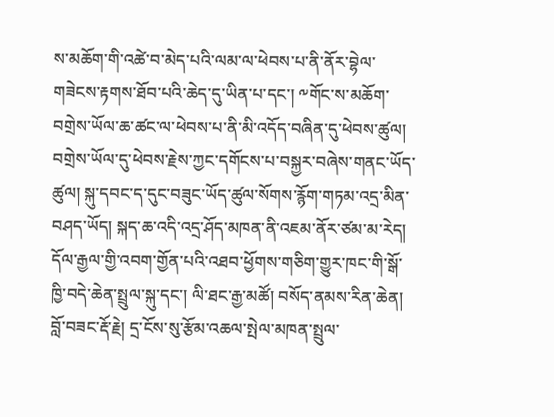ས་མཆོག་གི་འཚེ་བ་མེད་པའི་ལམ་ལ་ཕེབས་པ་ནི་ནོར་བྷེལ་གཟེངས་རྟགས་ཐོབ་པའི་ཆེད་དུ་ཡིན་པ་དང་། ༸གོང་ས་མཆོག་བགྲེས་ཡོལ་ཆ་ཚང་ལ་ཕེབས་པ་ནི་མི་འདོད་བཞིན་དུ་ཕེབས་ཚུལ། བགྲེས་ཡོལ་དུ་ཕེབས་རྗེས་ཀྱང་དགོངས་པ་བསྐྱར་བཞེས་གནང་ཡོད་ཚུལ། སྐུ་དབང་ད་དུང་བཟུང་ཡོད་ཚུལ་སོགས་རྙོག་གཏམ་འདྲ་མིན་བཤད་ཡོད། སྐད་ཆ་འདི་འདྲ་ཤོད་མཁན་ནི་འཇམ་ནོར་ཙམ་མ་རེད། དོལ་རྒྱལ་གྱི་འབག་གྱོན་པའི་འཐབ་ཕྱོགས་གཅིག་གྱུར་ཁང་གི་སྒོ་ཁྱི་བདེ་ཆེན་སྤྲུལ་སྐུ་དང་། ལི་ཐང་རྒྱ་མཚོ། བསོད་ནམས་རིན་ཆེན། བློ་བཟང་རྡོ་རྗེ། དྲ་ངོས་སུ་རྩོམ་འཆལ་སྤེལ་མཁན་སྤྲུལ་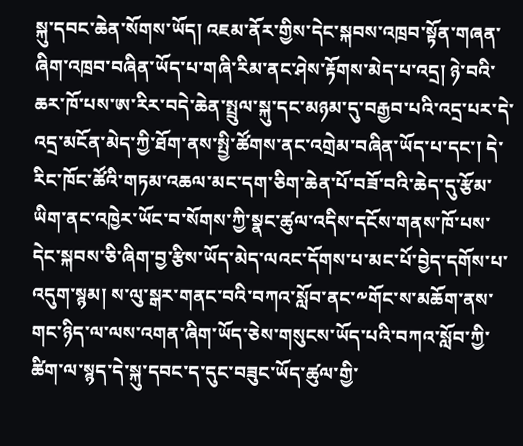སྐུ་དབང་ཆེན་སོགས་ཡོད། འཇམ་ནོར་གྱིས་དེང་སྐབས་འཁྲབ་སྟོན་གཞན་ཞིག་འཁྲབ་བཞིན་ཡོད་པ་གཞི་རིམ་ནང་ཤེས་རྟོགས་མེད་པ་འདྲ། ཉེ་བའི་ཆར་ཁོ་པས་ཨ་རིར་བདེ་ཆེན་སྤྲུལ་སྐུ་དང་མཉམ་དུ་བརྒྱབ་པའི་འདྲ་པར་དེ་འདྲ་མངོན་མེད་ཀྱི་ཐོག་ནས་སྤྱི་ཚོགས་ནང་འགྲེམ་བཞིན་ཡོད་པ་དང་། དེ་རིང་ཁོང་ཚོའི་གཏམ་འཆལ་མང་དག་ཅིག་ཆེན་པོ་བཟོ་བའི་ཆེད་དུ་རྩོམ་ཡིག་ནང་འཁྱེར་ཡོང་བ་སོགས་ཀྱི་སྣང་ཚུལ་འདིས་དངོས་གནས་ཁོ་པས་དེང་སྐབས་ཅི་ཞིག་བྱ་རྩིས་ཡོད་མེད་ལའང་དོགས་པ་མང་པོ་བྱེད་དགོས་པ་འདུག་སྙམ། ས་ལུ་སྒར་གནང་བའི་བཀའ་སློབ་ནང་༸གོང་ས་མཆོག་ནས་གང་ཉིད་ལ་ལས་འགན་ཞིག་ཡོད་ཅེས་གསུངས་ཡོད་པའི་བཀའ་སློབ་ཀྱི་ཚིག་ལ་སྙད་དེ་སྐུ་དབང་ད་དུང་བཟུང་ཡོད་ཚུལ་གྱི་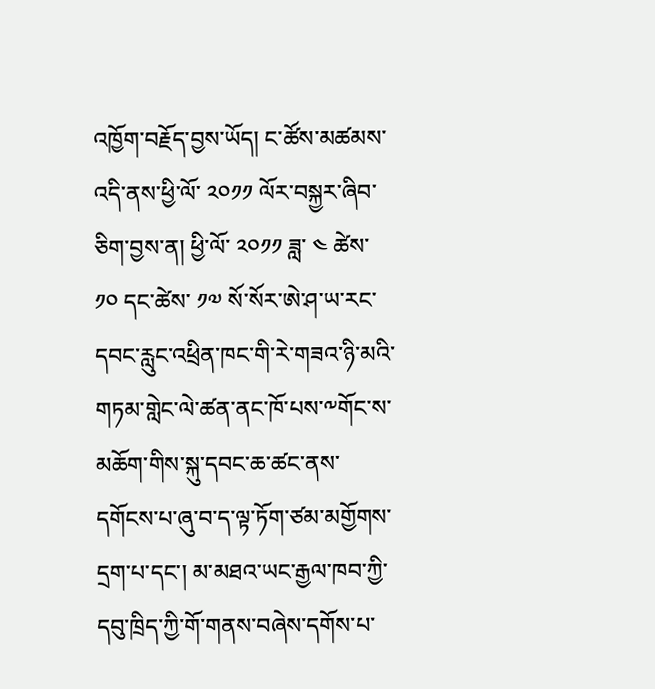འཁྱོག་བརྗོད་བྱས་ཡོད། ང་ཚོས་མཚམས་འདི་ནས་ཕྱི་ལོ་ ༢༠༡༡ ལོར་བསྐྱར་ཞིབ་ཅིག་བྱས་ན། ཕྱི་ལོ་ ༢༠༡༡ ཟླ་ ༤ ཚེས་ ༡༠ དང་ཚེས་ ༡༧ སོ་སོར་ཨེ་ཤ་ཡ་རང་དབང་རླུང་འཕྲིན་ཁང་གི་རེ་གཟའ་ཉི་མའི་གཏམ་གླེང་ལེ་ཚན་ནང་ཁོ་པས་༸གོང་ས་མཆོག་གིས་སྐུ་དབང་ཆ་ཚང་ནས་དགོངས་པ་ཞུ་བ་ད་ལྟ་ཏོག་ཙམ་མགྱོགས་དྲག་པ་དང་། མ་མཐའ་ཡང་རྒྱལ་ཁབ་ཀྱི་དབུ་ཁྲིད་ཀྱི་གོ་གནས་བཞེས་དགོས་པ་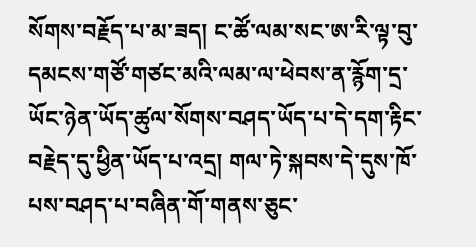སོགས་བརྗོད་པ་མ་ཟད། ང་ཚོ་ལམ་སང་ཨ་རི་ལྟ་བུ་དམངས་གཙོ་གཙང་མའི་ལམ་ལ་ཕེབས་ན་རྙོག་དྲ་ཡོང་ཉེན་ཡོད་ཚུལ་སོགས་བཤད་ཡོད་པ་དེ་དག་རྟིང་བརྗེད་དུ་ཕྱིན་ཡོད་པ་འདྲ། གལ་ཏེ་སྐབས་དེ་དུས་ཁོ་པས་བཤད་པ་བཞིན་གོ་གནས་ཅུང་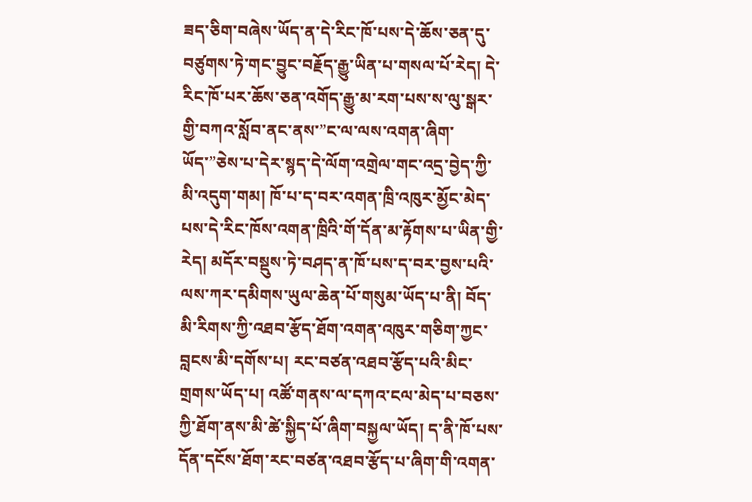ཟད་ཅིག་བཞེས་ཡོད་ན་དེ་རིང་ཁོ་པས་དེ་ཆོས་ཅན་དུ་བཙུགས་ཏེ་གང་བྱུང་བརྗོད་རྒྱུ་ཡིན་པ་གསལ་པོ་རེད། དེ་རིང་ཁོ་པར་ཆོས་ཅན་འགོད་རྒྱུ་མ་རག་པས་ས་ལུ་སྒར་གྱི་བཀའ་སློབ་ནང་ནས་”ང་ལ་ལས་འགན་ཞིག་ཡོད་”ཅེས་པ་དེར་སྙད་དེ་ལོག་འགྲེལ་གང་འདྲ་བྱེད་ཀྱི་མི་འདུག་གམ། ཁོ་པ་ད་བར་འགན་ཁྲི་འཁུར་མྱོང་མེད་པས་དེ་རིང་ཁོས་འགན་ཁྲིའི་གོ་དོན་མ་རྟོགས་པ་ཡིན་གྱི་རེད། མདོར་བསྡུས་ཏེ་བཤད་ན་ཁོ་པས་ད་བར་བྱས་པའི་ལས་ཀར་དམིགས་ཡུལ་ཆེན་པོ་གསུམ་ཡོད་པ་ནི། བོད་མི་རིགས་ཀྱི་འཐབ་རྩོད་ཐོག་འགན་འཁུར་གཅིག་ཀྱང་བླངས་མི་དགོས་པ། རང་བཙན་འཐབ་རྩོད་པའི་མིང་གྲགས་ཡོད་པ། འཚོ་གནས་ལ་དཀའ་ངལ་མེད་པ་བཅས་ཀྱི་ཐོག་ནས་མི་ཚེ་སྐྱིད་པོ་ཞིག་བསྐྱལ་ཡོད། ད་ནི་ཁོ་པས་དོན་དངོས་ཐོག་རང་བཙན་འཐབ་རྩོད་པ་ཞིག་གི་འགན་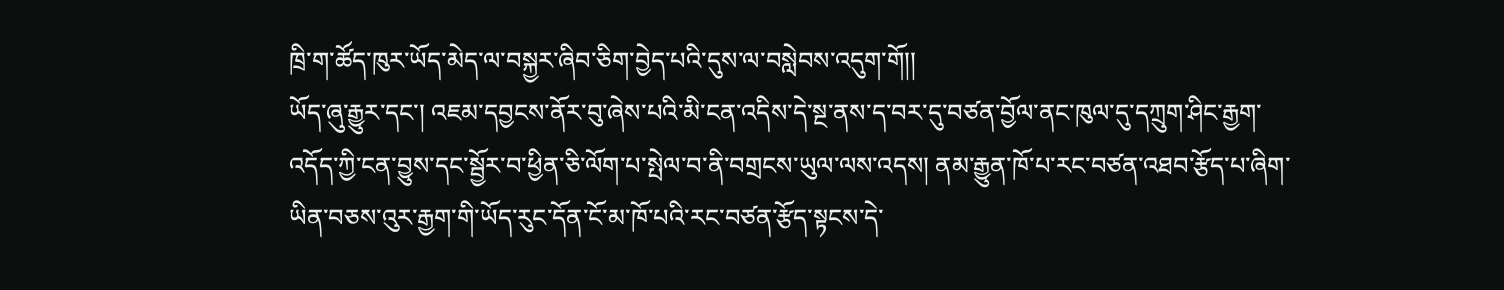ཁྲི་ག་ཚོད་ཁུར་ཡོད་མེད་ལ་བསྐྱར་ཞིབ་ཅིག་བྱེད་པའི་དུས་ལ་བསླེབས་འདུག་གོ།།
ཡོད་ཞུ་རྒྱུར་དང་། འཇམ་དབྱངས་ནོར་བུ་ཞེས་པའི་མི་ངན་འདིས་དེ་སྔ་ནས་ད་བར་དུ་བཙན་བྱོལ་ནང་ཁུལ་དུ་དཀྲུག་ཤིང་རྒྱག་འདོད་ཀྱི་ངན་བྱུས་དང་སྦྱོར་བ་ཕྱིན་ཅི་ལོག་པ་སྤེལ་བ་ནི་བགྲངས་ཡུལ་ལས་འདས། ནམ་རྒྱུན་ཁོ་པ་རང་བཙན་འཐབ་རྩོད་པ་ཞིག་ཡིན་བཅས་འུར་རྒྱག་གི་ཡོད་རུང་དོན་ངོ་མ་ཁོ་པའི་རང་བཙན་རྩོད་སྟངས་དེ་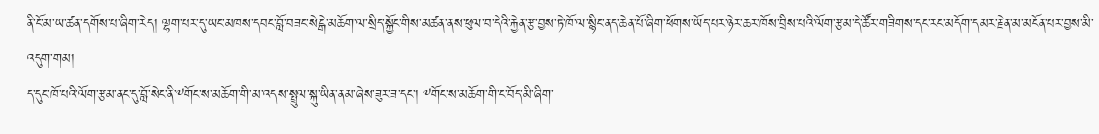ནི་ངོ་མ་ཡ་ཚན་དགོས་པ་ཞིག་རེད། ལྷག་པར་དུ་ཡང་མཁས་དབང་བློ་བཟང་སེངྒེ་མཆོག་ལ་སྲིད་སྐྱོང་གིས་མཚན་ནས་ཕུལ་བ་དེའི་རྐྱེན་རྩ་བྱས་ཏེ་ཁོ་ལ་སྙིང་ནད་ཆེན་པོ་ཞིག་ཕོགས་ཡོད་པར་ཉེར་ཆར་ཁོས་བྲིས་པའི་ལོག་རྩམ་དེ་ཚོར་གཟིགས་དང་རང་མདོག་དམར་རྗེན་མ་མངོན་པར་བྱས་མི་འདུག་གམ།
ད་དུང་ཁོ་པའི་ལོག་རྩམ་ནང་དུ་བློ་སེང་ནི་༸གོང་ས་མཆོག་གི་མ་འདས་སྤྲུལ་སྐུ་ཡིན་ནམ་ཞེས་ཟུར་ཟ་དང་། ༸གོང་ས་མཆོག་གི་ང་བོད་མི་ཞིག་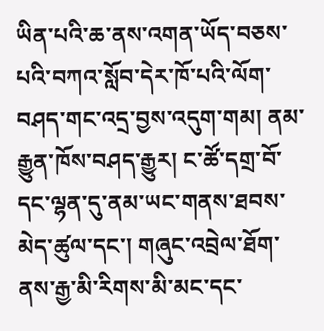ཡིན་པའི་ཆ་ནས་འགན་ཡོད་བཅས་པའི་བཀའ་སློབ་དེར་ཁོ་པའི་ལོག་བཤད་གང་འདྲ་བྱས་འདུག་གམ། ནམ་རྒྱུན་ཁོས་བཤད་རྒྱུར། ང་ཚོ་དགྲ་བོ་དང་ལྷན་དུ་ནམ་ཡང་གནས་ཐབས་མེད་ཚུལ་དང་། གཞུང་འབྲེལ་ཐོག་ནས་རྒྱ་མི་རིགས་མི་མང་དང་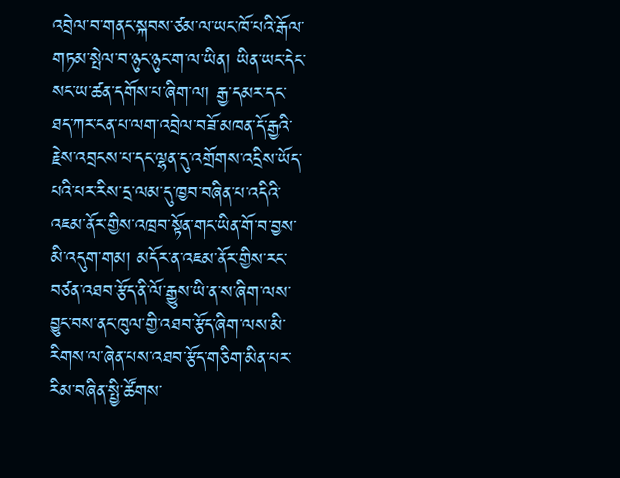འབྲེལ་བ་གནང་སྐབས་ཙམ་ལ་ཡང་ཁོ་པའི་རྒོལ་གཏམ་སྤེལ་བ་ཉུང་ཉུང་ག་ལ་ཡིན། ཡིན་ཡང་དེང་སང་ཡ་ཚན་དགོས་པ་ཞིག་ལ། རྒྱ་དམར་དང་ཐད་ཀར་ངན་པ་ལག་འབྲེལ་བཟོ་མཁན་དོ་རྒྱའི་རྗེས་འབྲངས་པ་དང་ལྷན་དུ་འགྲོགས་འདྲིས་ཡོད་པའི་པར་རིས་དྲ་ལམ་དུ་ཁྱབ་བཞིན་པ་འདིའི་འཇམ་ནོར་གྱིས་འཁྲབ་སྟོན་གང་ཡིན་གོ་བ་བྱས་མི་འདུག་གམ། མདོར་ན་འཇམ་ནོར་གྱིས་རང་བཙན་འཐབ་རྩོད་ནི་ལོ་རྒྱུས་ཡི་ན་ས་ཞིག་ལས་བྱུང་བས་ནང་ཁུལ་གྱི་འཐབ་རྩོད་ཞིག་ལས་མི་རིགས་ལ་ཞེན་པས་འཐབ་རྩོད་གཅིག་མིན་པར་རིམ་བཞིན་སྤྱི་ཚོགས་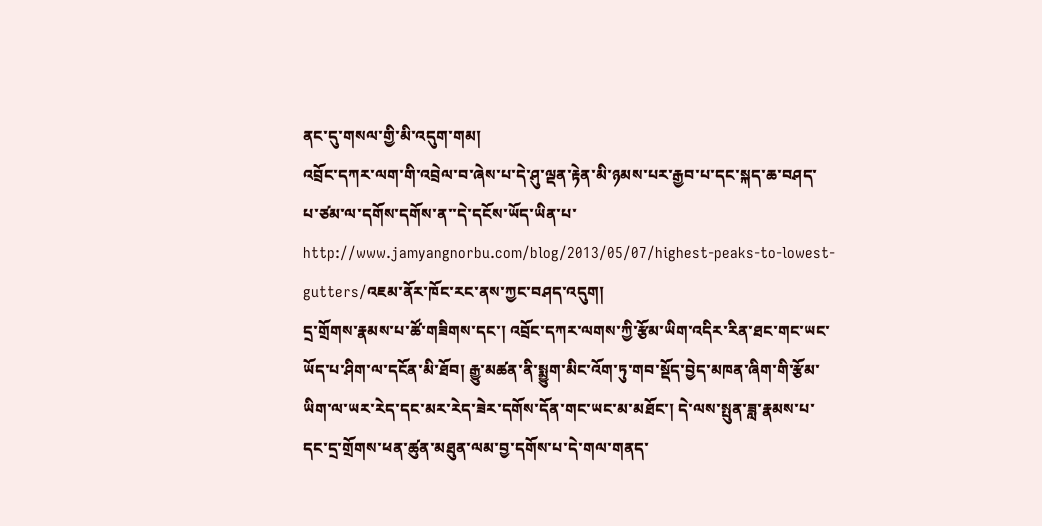ནང་དུ་གསལ་གྱི་མི་འདུག་གམ།
འབྲོང་དཀར་ལག་གི་འབྲེལ་བ་ཞེས་པ་དེ་ཤུ་ལྡན་རྟེན་མི་ཉམས་པར་རྒྱབ་པ་དང་སྐད་ཆ་བཤད་པ་ཙམ་ལ་དགོས་དགོས་ན་་དེ་དངོས་ཡོད་ཡིན་པ་http://www.jamyangnorbu.com/blog/2013/05/07/highest-peaks-to-lowest-gutters/འཇམ་ནོར་ཁོང་རང་ནས་ཀྱང་བཤད་འདུག།
དྲ་གྲོགས་རྣམས་པ་ཚོ་གཟིགས་དང་། འབྲོང་དཀར་ལགས་ཀྱི་རྩོམ་ཡིག་འདིར་རིན་ཐང་གང་ཡང་ཡོད་པ་ཤིག་ལ་དངོན་མི་ཐོབ། རྒྱུ་མཚན་ནི་སྨྱུག་མིང་འོག་ཏུ་གབ་སྡོད་བྱེད་མཁན་ཞིག་གི་རྩོམ་ཡིག་ལ་ཡར་རེད་དང་མར་རེད་ཟེར་དགོས་དོན་གང་ཡང་མ་མཐོང་། དེ་ལས་སྤུན་ཟླ་རྣམས་པ་དང་དྲ་གྲོགས་ཕན་ཚུན་མཐུན་ལམ་བྱ་དགོས་པ་དེ་གལ་གནད་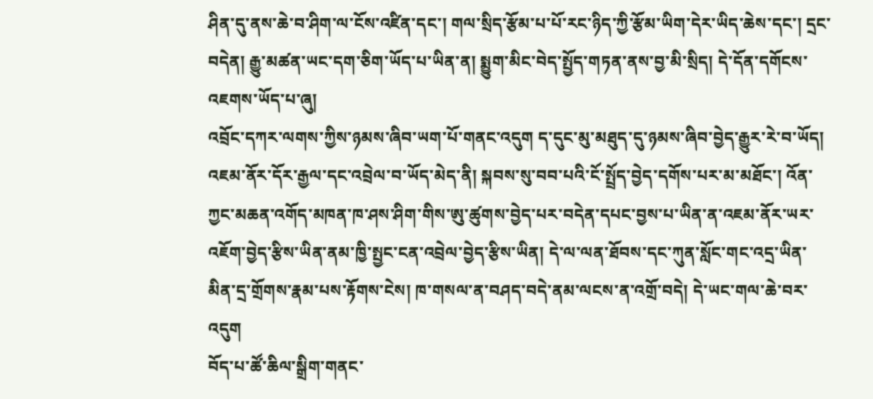ཤིན་དུ་ནས་ཆེ་བ་ཤིག་ལ་ངོས་འཛིན་དང་། གལ་སྲིད་རྩོམ་པ་པོ་རང་ཉིད་ཀྱི་རྩོམ་ཡིག་དེར་ཡིད་ཆེས་དང་། དྲང་བདེན། རྒྱུ་མཚན་ཡང་དག་ཅིག་ཡོད་པ་ཡིན་ན། སྨྱུག་མིང་བེད་སྤྱོད་གཏན་ནས་བྱ་མི་སྲིད། དེ་དོན་དགོངས་འཇགས་ཡོད་པ་ཞུ།
འབྲོང་དཀར་ལགས་ཀྱིས་ཉམས་ཞིབ་ཡག་པོ་གནང་འདུག ད་དུང་མུ་མཐུད་དུ་ཉམས་ཞིབ་བྱེད་རྒྱུར་རེ་བ་ཡོད། འཇམ་ནོར་དོར་རྒྱལ་དང་འབྲེལ་བ་ཡོད་མེད་ནི། སྐབས་སུ་བབ་པའི་ངོ་སྤྲོད་བྱེད་དགོས་པར་མ་མཐོང་། འོན་ཀྱང་མཆན་འགོད་མཁན་ཁ་ཤས་ཤིག་གིས་ཨུ་ཚུགས་བྱེད་པར་བདེན་དཔང་བྱས་པ་ཡིན་ན་འཇམ་ནོར་ཡར་འཇོག་བྱེད་རྩིས་ཡིན་ནམ་ཁྱི་སྤྱང་ངན་འབྲེལ་བྱེད་རྩིས་ཡིན། དེ་ལ་ལན་ཐོབས་དང་ཀུན་སློང་གང་འདྲ་ཡིན་མིན་དྲ་གྲོགས་རྣམ་པས་རྟོགས་ངེས། ཁ་གསལ་ན་བཤད་བདེ་ནམ་ལངས་ན་འགྲོ་བདེ། དེ་ཡང་གལ་ཆེ་བར་འདུག
བོད་པ་ཚོ་ཆིལ་སྒྲིག་གནང་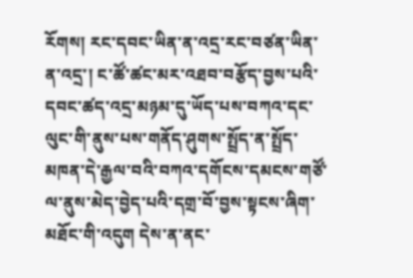རོགས། རང་དབང་ཡིན་ན་འདྲ་རང་བཙན་ཡིན་ན་འདྲ་། ང་ཚོ་ཚང་མར་འཐབ་བརྩོད་བྱས་པའི་དབང་ཚད་འདྲ་མཉམ་དུ་ཡོད་པས་བཀའ་དང་ལུང་གི་ནུས་པས་གནོད་ཤུགས་སྤྲོད་ན་སྤྲོད་མཁན་དེ་རྒྱལ་བའི་བཀའ་དགོངས་དམངས་གཙོ་ལ་ནུས་མེད་བྱེད་པའི་དགྲ་བོ་བྱས་སྟངས་ཞིག་མཐོང་གི་འདུག དེས་ན་ནང་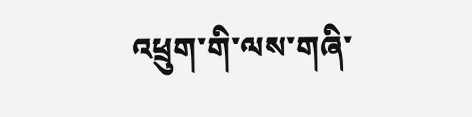འཕྲུག་གི་ལས་གཞི་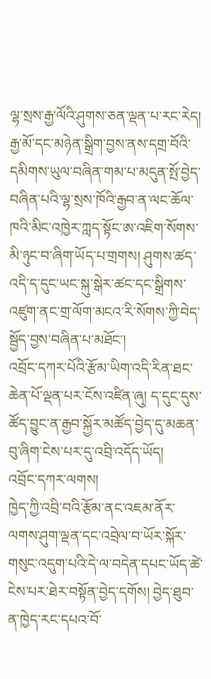ལྷ་སྲས་རྒྱ་ལོའི་ཤུགས་ཅན་ལྡན་པ་རང་རེད། རྒྱ་མོ་དང་མཉེན་སྒྲིག་བྱས་ནས་དགྲ་བོའི་དམིགས་ཡུལ་བཞིན་གམ་པ་མདུན་སྤོ་བྱེད་བཞིན་པའི་ལྷ་སྲས་ཁོའི་རྒྱབ་ན་ལང་ཆོལ་ཁའི་མིང་འཁྱེར་ཀླད་སྟོང་ཨ་འཇིག་སོགས་མི་ཉུང་བ་ཞིག་ཡོད་པ་གྲགས། ཤུགས་ཚད་འདི་ད་དུང་ཡང་སྐུ་སྒེར་ཚང་དང་སྒྲིགས་འཛུག་ནང་གྲ་ལོག་མངའ་རི་སོགས་ཀྱི་བེད་སྦྱོད་བྱས་བཞིན་པ་མཐོང་།
འབྲོང་དཀར་པོའི་རྩོམ་ཡིག་འདི་རིན་ཐང་ཆེན་པོ་ལྡན་པར་ངོས་འཛིན་ཞུ། ད་དུང་དུས་ཚོད་བྱུང་ན་རྒྱབ་སྐྱོར་མཚོད་བྱེད་དུ་མཆན་བུ་ཞིག་ངེས་པར་དུ་འབྲི་འདོད་ཡོད།
འབྲོང་དཀར་ལགས།
ཁྱེད་ཀྱི་འབྲི་བའི་རྩོམ་ནང་འཇམ་ནོར་ལགས་ཤུག་ལྡན་དང་འབྲེལ་བ་ཡོར་སྐོར་གསུང་འདུག་པའི་དེ་ལ་བདེན་དཔང་ཡོད་ཚེ་ངེས་པར་ཐེར་བསྟོན་བྱེད་དགོས། བྱེད་ཐུབ་ན་ཁྱེད་རང་དཔའ་བོ་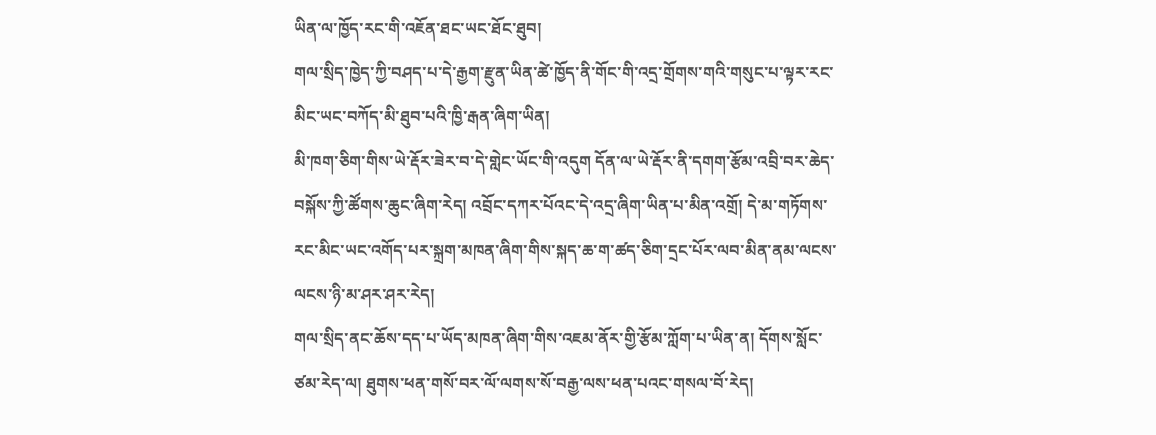ཡིན་ལ་ཁྱོད་རང་གི་འཇོན་ཐང་ཡང་ཐོང་ཐུབ།
གལ་སྲིད་ཁྱེད་ཀྱི་བཤད་པ་དེ་རྒྱག་རྫུན་ཡིན་ཚེ་ཁྱོད་ནི་གོང་གི་འདྲ་གྲོགས་གའི་གསུང་པ་ལྟར་རང་མིང་ཡང་བཀོད་མི་ཐུབ་པའི་ཁྱི་རྒན་ཞིག་ཡིན།
མི་ཁག་ཅིག་གིས་ཡེ་རྡོར་ཟེར་བ་དེ་གླེང་ཡོང་གི་འདུག དོན་ལ་ཡེ་རྡོར་ནི་དགག་རྩོམ་འབྲི་བར་ཆེད་བསྐོས་ཀྱི་ཚོགས་ཆུང་ཞིག་རེད། འབྲོང་དཀར་པོའང་དེ་འདྲ་ཞིག་ཡིན་པ་མིན་འགྲོ། དེ་མ་གཏོགས་རང་མིང་ཡང་འགོད་པར་སྐྲག་མཁན་ཞིག་གིས་སྐད་ཆ་ག་ཚད་ཅིག་དྲང་པོར་ལབ་མིན་ནམ་ལངས་ལངས་ཉི་མ་ཤར་ཤར་རེད།
གལ་སྲིད་ནང་ཆོས་དད་པ་ཡོད་མཁན་ཞིག་གིས་འཇམ་ནོར་གྱི་རྩོམ་ཀློག་པ་ཡིན་ན། དོགས་སློང་ཙམ་རེད་ལ། ཐུགས་ཕན་གསོ་བར་ལོ་ལགས་སོ་བརྒྱ་ལས་ཕན་པའང་གསལ་བོ་རེད།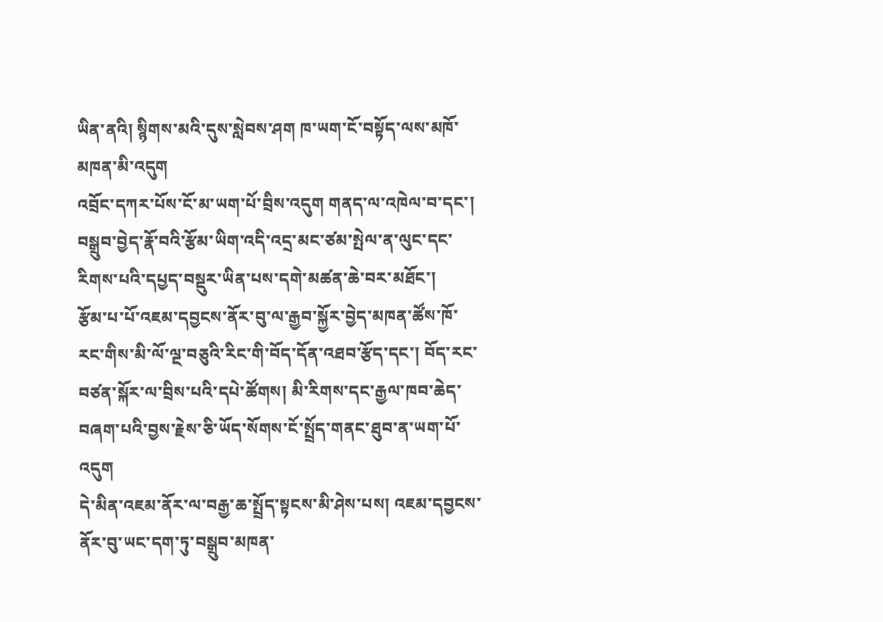ཡིན་ནའི། སྙིགས་མའི་དུས་སླེབས་ཤག ཁ་ཡག་ངོ་བསྟོད་ལས་མཁོ་མཁན་མི་འདུག
འབྲོང་དཀར་པོས་ངོ་མ་ཡག་པོ་བྲིས་འདུག གནད་ལ་འཁེལ་བ་དང་། བསྒྲུབ་བྱེད་རྣོ་བའི་རྩོམ་ཡིག་འདི་འདྲ་མང་ཙམ་སྤེལ་ན་ལུང་དང་རིགས་པའི་དཔྱད་བསྡུར་ཡིན་པས་དགེ་མཚན་ཆེ་བར་མཐོང་།
རྩོམ་པ་པོ་འཇམ་དབྱངས་ནོར་བུ་ལ་རྒྱབ་སྐྱོར་བྱེད་མཁན་ཚོས་ཁོ་རང་གིས་མི་ལོ་ལྔ་བཅུའི་རིང་གི་བོད་དོན་འཐབ་རྩོད་དང་། བོད་རང་བཙན་སྐོར་ལ་བྲིས་པའི་དཔེ་ཚོགས། མི་རིགས་དང་རྒྱལ་ཁབ་ཆེད་བཞག་པའི་བྱས་རྗེས་ཅི་ཡོད་སོགས་ངོ་སྤྲོད་གནང་ཐུབ་ན་ཡག་པོ་འདུག
དེ་མིན་འཇམ་ནོར་ལ་བརྒྱ་ཆ་སྤྲོད་སྟངས་མི་ཤེས་པས། འཇམ་དབྱངས་ནོར་བུ་ཡང་དག་ཏུ་བསྒྲུབ་མཁན་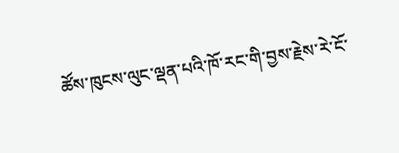ཚོས་ཁུངས་ལུང་ལྡན་པའི་ཁོ་རང་གི་བྱས་རྗེས་རེ་ངོ་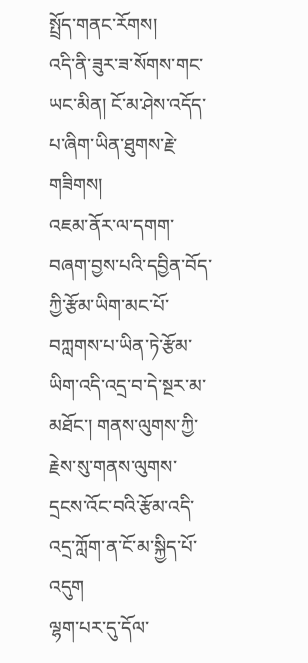སྤྲོད་གནང་རོགས།
འདི་ནི་ཟུར་ཟ་སོགས་གང་ཡང་མིན། ངོ་མ་ཤེས་འདོད་པ་ཞིག་ཡིན་ཐུགས་རྗེ་གཟིགས།
འཇམ་ནོར་ལ་དགག་བཞག་བྱས་པའི་དབྱིན་བོད་ཀྱི་རྩོམ་ཡིག་མང་པོ་བཀླགས་པ་ཡིན་ཏེ་རྩོམ་ཡིག་འདི་འདྲ་བ་དེ་སྔར་མ་མཐོང་། གནས་ལུགས་ཀྱི་རྗེས་སུ་གནས་ལུགས་དྲངས་འོང་བའི་རྩོམ་འདི་འདྲ་ཀློག་ན་ངོ་མ་སྐྱིད་པོ་འདུག
ལྷག་པར་དུ་དོལ་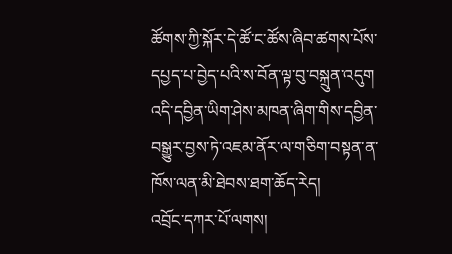ཚོགས་ཀྱི་སྐོར་དེ་ཚོ་ང་ཚོས་ཞིབ་ཚགས་པོས་དཔྱད་པ་བྱེད་པའི་ས་བོན་ལྟ་བུ་བསྐྲུན་འདུག
འདི་དབྱིན་ཡིག་ཤེས་མཁན་ཞིག་གིས་དབྱིན་བསྒྱུར་བྱས་ཏེ་འཇམ་ནོར་ལ་གཅིག་བསྟན་ན་ཁོས་ལན་མི་ཐེབས་ཐག་ཆོད་རེད།
འབྲོང་དཀར་པོ་ལགས།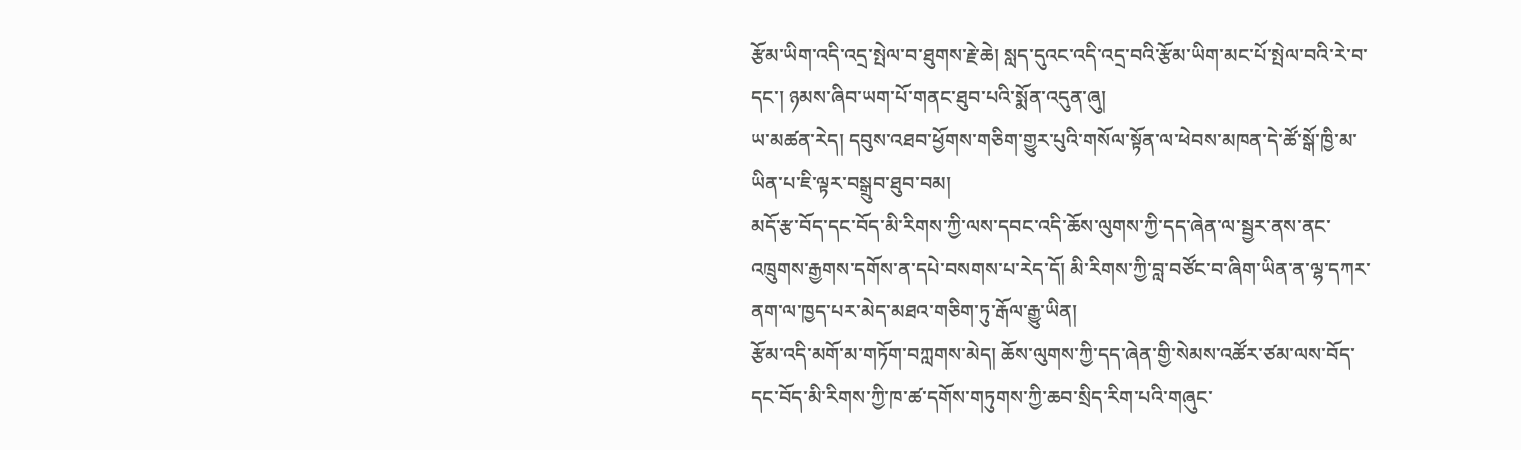རྩོམ་ཡིག་འདི་འདྲ་སྤེལ་བ་ཐུགས་རྗེ་ཆེ། སླད་དུའང་འདི་འདྲ་བའི་རྩོམ་ཡིག་མང་པོ་སྤེལ་བའི་རེ་བ་དང་། ཉམས་ཞིབ་ཡག་པོ་གནང་ཐུབ་པའི་སྨོན་འདུན་ཞུ།
ཡ་མཚན་རེད། དབུས་འཐབ་ཕྱོགས་གཅིག་གྱུར་པུའི་གསོལ་སྟོན་ལ་ཕེབས་མཁན་དེ་ཚོ་སྒོ་ཁྱི་མ་ཡིན་པ་ཇི་ལྟར་བསྒྲུབ་ཐུབ་བམ།
མདོ་རྩ་བོད་དང་བོད་མི་རིགས་ཀྱི་ལས་དབང་འདི་ཆོས་ལུགས་ཀྱི་དད་ཞེན་ལ་སྦྱར་ནས་ནང་འཁྲུགས་རྒྱགས་དགོས་ན་དཔེ་བསགས་པ་རེད་དོ། མི་རིགས་ཀྱི་བླ་བཙོང་བ་ཞིག་ཡིན་ན་ལྷ་དཀར་ནག་ལ་ཁྱད་པར་མེད་མཐའ་གཅིག་ཏུ་རྒོལ་རྒྱུ་ཡིན།
རྩོམ་འདི་མགོ་མ་གཏོག་བཀླགས་མེད། ཆོས་ལུགས་ཀྱི་དད་ཞེན་གྱི་སེམས་འཚོར་ཙམ་ལས་བོད་དང་བོད་མི་རིགས་ཀྱི་ཁ་ཚ་དགོས་གཏུགས་ཀྱི་ཆབ་སྲིད་རིག་པའི་གཞུང་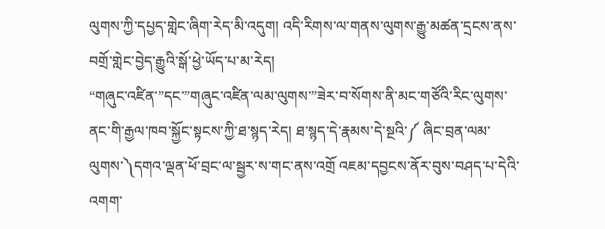ལུགས་ཀྱི་དཔྱད་གླེང་ཞིག་རེད་མི་འདུག། འདི་རིགས་ལ་གནས་ལུགས་རྒྱུ་མཚན་དྲངས་ནས་བགྲོ་གླེང་བྱེད་རྒྱུའི་སྒོ་ཕྱེ་ཡོད་པ་མ་རེད།
“གཞུང་འཛིན་”དང་”གཞུང་འཛིན་ལམ་ལུགས་”ཟེར་བ་སོགས་ནི་མང་གཙོའི་རིང་ལུགས་ནང་གི་རྒྱལ་ཁབ་སྐྱོང་སྟངས་ཀྱི་ཐ་སྙད་རེད། ཐ་སྙད་དེ་རྣམས་དེ་སྔའི་༼ ཞིང་བྲན་ལམ་ལུགས་༽དགའ་ལྡན་ཕོ་བྲང་ལ་སྦྱར་ས་གང་ནས་འགྲོ འཇམ་དབྱངས་ནོར་བུས་བཤད་པ་དེའི་འགག་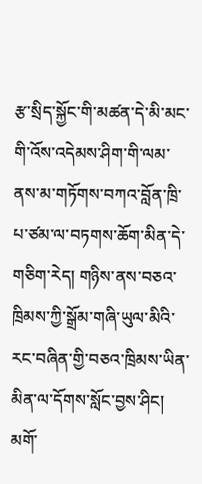རྩ་སྲིད་སྐྱོང་གི་མཚན་དེ་མི་མང་གི་འོས་འདེམས་ཤིག་གི་ལམ་ནས་མ་གཏོགས་བཀའ་བློན་ཁྲི་པ་ཙམ་ལ་བཏགས་ཆོག་མིན་དེ་གཅིག་རེད། གཉིས་ནས་བཅའ་ཁྲིམས་ཀྱི་སྒྲོམ་གཞི་ཡུལ་མིའི་རང་བཞིན་གྱི་བཅའ་ཁྲིམས་ཡིན་མིན་ལ་དོགས་སློང་བྱས་ཤིང། མགོ་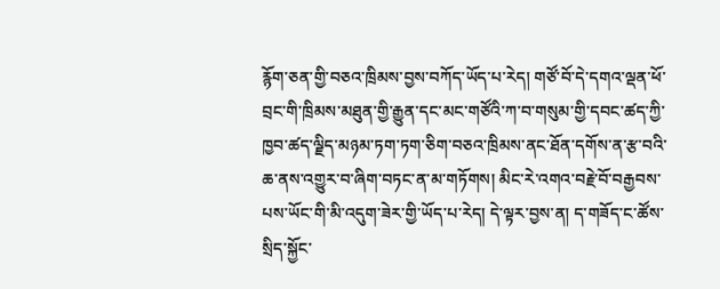རྙོག་ཅན་གྱི་བཅའ་ཁྲིམས་བྱས་བཀོད་ཡོད་པ་རེད། གཙོ་བོ་དེ་དགའ་ལྡན་ཕོ་བྲང་གི་ཁྲིམས་མཐུན་གྱི་རྒྱུན་དང་མང་གཙོའི་ཀ་བ་གསུམ་གྱི་དབང་ཚད་ཀྱི་ཁྱབ་ཚད་ལྗིད་མཉམ་ཏག་ཏག་ཅིག་བཅའ་ཁྲིམས་ནང་ཐོན་དགོས་ན་རྩ་བའི་ཆ་ནས་འགྱུར་བ་ཞིག་བཏང་ན་མ་གཏོགས། མིང་རེ་འགའ་བརྗེ་བོ་བརྒྱབས་པས་ཡོང་གི་མི་འདུག་ཟེར་གྱི་ཡོད་པ་རེད། དེ་ལྟར་བྱས་ན། ད་གཟོད་ང་ཚོས་སྲིད་སྐྱོང་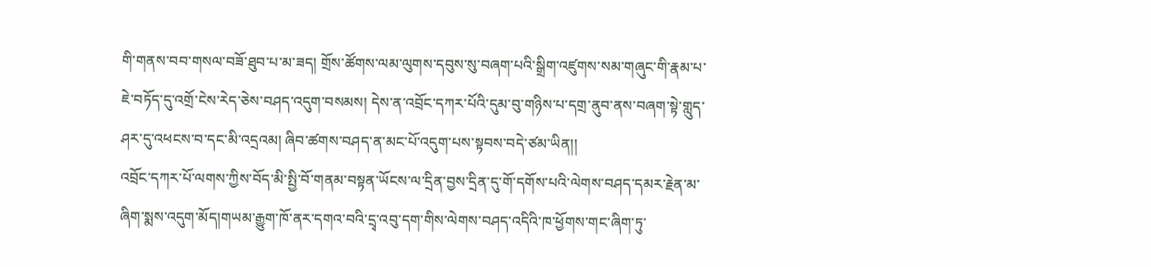གི་གནས་བབ་གསལ་བཟོ་ཐུབ་པ་མ་ཟད། གྲོས་ཚོགས་ལམ་ལུགས་དབུས་སུ་བཞག་པའི་སྒྲིག་འཛུགས་སམ་གཞུང་གི་རྣམ་པ་ཇེ་བཏོད་དུ་འགྲོ་ངེས་རེད་ཅེས་བཤད་འདུག་བསམས། དེས་ན་འབྲོང་དཀར་པོའི་དུམ་བུ་གཉིས་པ་དགྲ་ནུབ་ནས་བཞག་སྟེ་གླུད་ཤར་དུ་འཕངས་བ་དང་མི་འདྲའམ། ཞིབ་ཚགས་བཤད་ན་མང་པོ་འདུག་པས་སྟབས་བདེ་ཙམ་ཡིན།།
འབྲོང་དཀར་པོ་ལགས་ཀྱིས་བོད་མི་སྤྱི་བོ་གནམ་བསྟན་ཡོངས་ལ་དྲིན་བྱས་དྲིན་དུ་གོ་དགོས་པའི་ལེགས་བཤད་དམར་རྗེན་མ་ཞིག་སྨས་འདུག་མོད།གཡམ་རྒྱུག་ཁོ་ནར་དགའ་བའི་དྲྭ་འབུ་དག་གིས་ལེགས་བཤད་འདིའི་ཁ་ཕྱོགས་གང་ཞིག་ཏུ་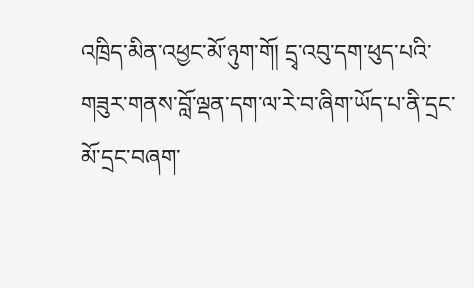འཁྲིད་མིན་འཕྱང་མོ་ཉུག་གོ། དྲྭ་འབུ་དག་ཕུད་པའི་གཟུར་གནས་བློ་ལྡན་དག་ལ་རེ་བ་ཞིག་ཡོད་པ་ནི་དྲང་མོ་དྲང་བཞག་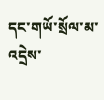དང་གཡོ་སྲོལ་མ་འདྲེས་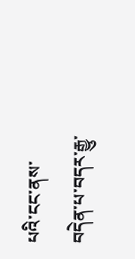པའི་ངང་ནས་བདེན་པ་བདར་རྒྱུ་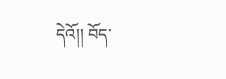དེའོ།། བོད་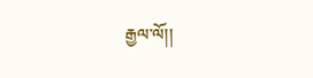རྒྱལ་ལོ།།